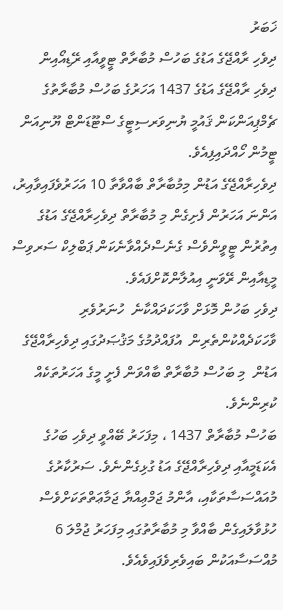ޚަބަރު
ދިވެހި ރާއްޖޭގެ އަޑުގެ ބަހުސް މުބާރާތް ޓީވީއާއި ރޭޑިއޯއިން
ދިވެހި ރާއްޖޭގެ އަޑުގެ 1437 އަހަރުގެ ބަހުސް މުބާރާތުގެ ޗެމްޕިއަންކަން ޤައުމީ ޔުނިވަރސިޓީގެ ސްޓޫޑަންޓް ޔޫނިއަން ޓީމުން ހޯއްދައިފިއެވެ.
ދިވެހިރާއްޖޭގެ އަޑުން މިމުބާރާތް ބާއްވާތާ 10 އަހަރުވެފައިވާއިރު، އަންނަ އަހަރުން ފެށިގެން މި މުބާރާތް ދިވެހިރާއްޖޭގެ އަޑުގެ އިތުރުން ޓީވީންވެސް ގެނެސްދެއްވާނެކަން ޕަބްލިކް ސަރވިސް މީޑިއާއިން ރޭވަނީ އިއުލާންކޮށްފައެވެ.
ދިވެހި ބަހުން މޮޅަށް ވާހަކަދައްކާނެ  ހުނަރުވެރި ވާހަކަދެއްކުންތެރިން  އުފައްދުމުގެ މަޤުޞަދުގައި ދިވެހިރާއްޖޭގެ އަޑުން  މި ބަހުސް މުބާރާތް ބާއްވަން ފެށީ މީގެ އަހަރުތަކެއް ކުރިންނެވެ.
ބަހުސް މުބާރާތް 1437 ، މިފަހަރު ބޭއްވީ ދިވެހި ބަހުގެ އެކަޑަމީއާއި ދިވެހިރާއްޖޭގެ އަޑު ގުޅިގެންނެވެ. ސަރުކާރުގެ މުއައްސަސާތަކާއި، އާންމު ޖަމްޢިއްޔާ ޖަމާޢަތްތަކަށްވެސް ހުޅުވާލައިގެން ބާއްވާ މި މުބާރާތުގައި މިފަހަރު ޖުމްލަ 6 މުއްސަސާއަކުން ބައިވެރިވެފައިވެއެވެ.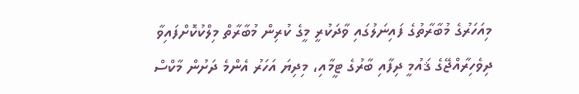މިއަހަރުގެ މުބާރާތުގެ ފައިނަލުގައި ވާދަކުރީ މީގެ ކުރިން މުބާރާތް މިލްކުކޮށްފައިވާ ދިވެހިރާއްޖޭގެ ޤައުމީ ދިފާއި ބާރުގެ ޓީމާއި، މިދިޔަ އަހަރު އެންމެ ދަށުން މާކްސް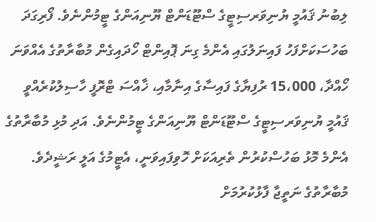ލިބުނު ޤައުމީ ޔުނިވަރސިޓީގެ ސްޓޫޑަންޓް ޔޫނިއަންގެ ޓީމުންނެވެ. ފޯރިގަދަ ބަހުސަކަށްފަހު ފައިނަލުގައި އެންމެ ގިނަ ޕޮއިންޓް ހޯދައިގެން މުބާރާތުގެ އެއްވަނަ ހޯއްދާ، 15،000 ރުފިޔާގެ ފައިސާގެ އިނާމާއި، ޚާއްސަ ޓްރޮފީ ހާސިލުކުރެއްވީ ޤައުމީ ޔުނިވަރސިޓީގެ ސްޓޫޑަންޓް ޔޫނިއަންގެ ޓީމުންނެވެ. އަދި މުޅި މުބާރާތުގެ އެންމެ މޮޅު ބަހުސްކުރުން ތެރިއަކަށް ހޮވިފައިވަނީ، އެޓީމުގެ އަލީ ރަޝީދެވެ.
މުބާރާތުގެ ނަތީޖާ ފާޅުކުރުމަށް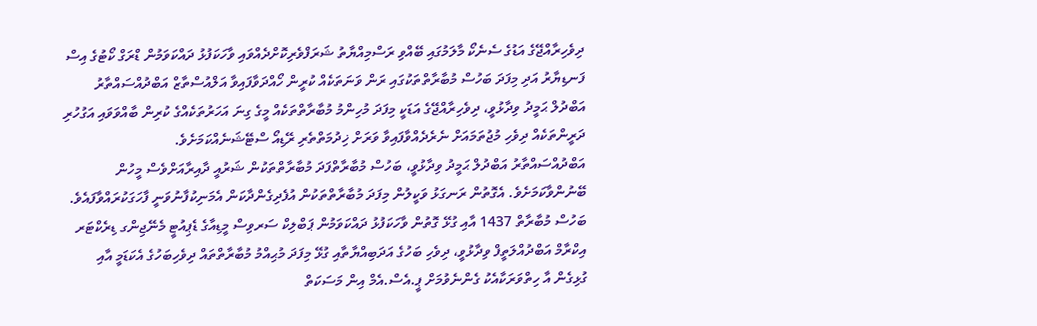ދިވެހިރާއްޖޭގެ އަޑުގެ ސެނެކޯ މާލަމުގައި ބޭއްވި ރަސްމިއްޔާތު ޝަރަފްވެރިކޮށްދެއްވައި ވާހަކަފުޅު ދައްކަވަމުން ޑްރަގް ކޯޓުގެ އިސް ފަނޑިޔާރު އަދި މިފަދަ ބަހުސް މުބާރާތްތަކުގައި ރަން ވަނަތަކެއް ކުރީން ހޯއްދަވާފައިވާ އަލްއުސްތާޒް އަބްދުއްސައްތާރު އަބްދުލް ޙަމީދު ވިދާޅުވީ، ދިވެހިރާއްޖޭގެ އަޑަކީ މިފަދަ މުހިންމު މުބާރާތްތަކެއް މީގެ ގިނަ އަހަރުތަކެއްގެ ކުރިން ބާއްވަވައި އަގުހުރި ދަރީންތަކެއް ދިވެހި މުޖުތަމައަށް ނެރެދެއްވާފައިވާ ވަރަށް ޚިދުމަތްތެރި ރޭޑިއޯ ސްޓޭޝަނެއްކަމަށެވެ.
އަބްދުއްސައްތާރު އަބްދުލް ޙަމީދު ވިދާޅުވީ، ބަހުސް މުބާރާތްފަދަ މުބާރާތްތަކުން ޝަރުއީ ދާއިރާއަށްވެސް މީހުން ބޭނުންވާކަމަށެވެ. އެގޮތުން ރަނގަޅު ވަކީލުން މިފަދަ މުބާރާތްތަކުން އުފެދިގެންދާކަން އެމަނިކުފާނުވަނީ ފާހަގަކުރައްވާފައެވެ.
ބަހުސް މުބާރާތް 1437 އާއި ގުޅޭ ގޮތުން ވާހަކަފުޅު ދައްކަވަމުން ޕަބްލިކް ސަރވިސް މީޑިއާގެ ޑެޕިއުޓީ މެނޭޖިންގ ޑިރެކްޓަރ އިކްރާމް އަބްދުއްލަތީފް ވިދާޅުވީ، ދިވެހި ބަހުގެ އަދަބިއްޔާތާއި ގުޅޭ މިފަދަ މުޙިއްމު މުބާރާތްތައް ދިވެހިބަހުގެ އެކަޑަމީ އާއި ގުޅިގެން އާ ހިތްވަރަކާއެކު ގެންނެވުމަށް ޕީ.އެސް.އެމް އިން މަސަކަތް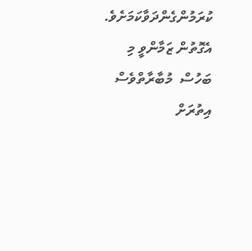ކުރަމުންގެންދަވާކަމަށެވެ. އެގޮތުން ޒަމާންވީ މި ބަހުސް  މުބާރާތްވެސް އިތުރަށް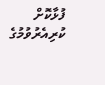ފުޅާކޮށް ކުރިއެރުވުމުގެ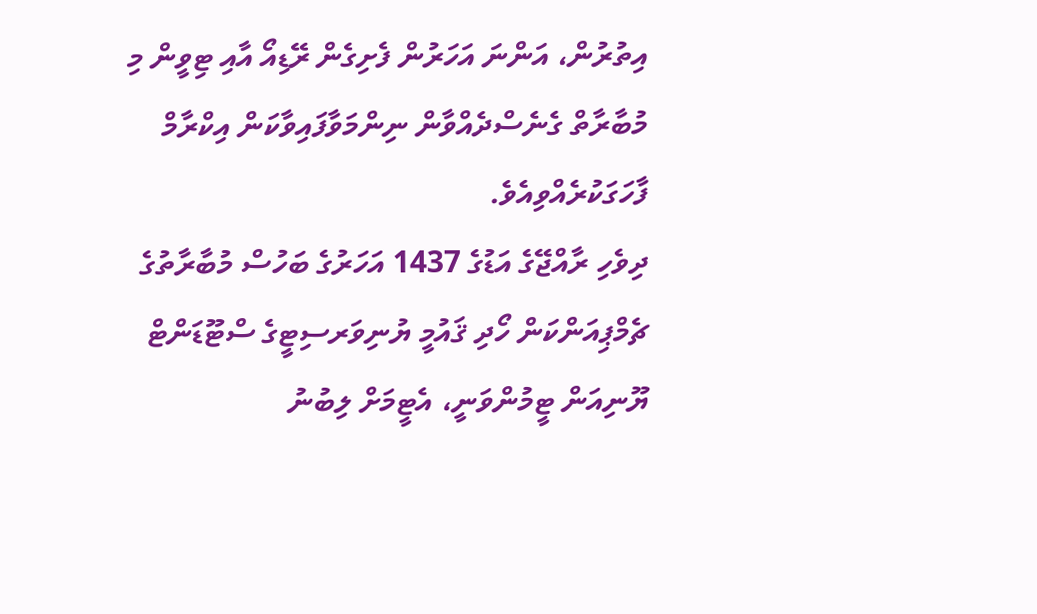އިތުރުން، އަންނަ އަހަރުން ފެށިގެން ރޭޑިއޯ އާއި ޓިވީން މި މުބާރާތް ގެނެސްދެއްވާން ނިންމަވާފައިވާކަން އިކްރާމް ފާހަގަކުރެއްވިއެވެ.
ދިވެހި ރާއްޖޭގެ އަޑުގެ 1437 އަހަރުގެ ބަހުސް މުބާރާތުގެ ޗެމްޕިއަންކަން ހޯދި ޤައުމީ ޔުނިވަރސިޓީގެ ސްޓޫޑަންޓް ޔޫނިއަން ޓީމުންވަނީ، އެޓީމަށް ލިބުނު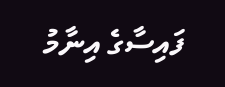ފައިސާގެ އިނާމު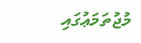މުޖުތަމަޢުގައި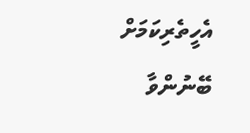އެހީތެރިކަމަށް ބޭނުންވާ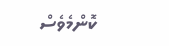ކޮންމެވެސް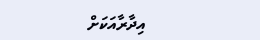އިދާރާއަކަށް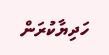ހަދިޔާކުރަން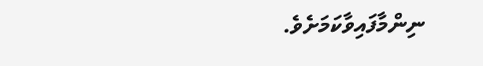ނިންމާފައިވާކަމަށެވެ.